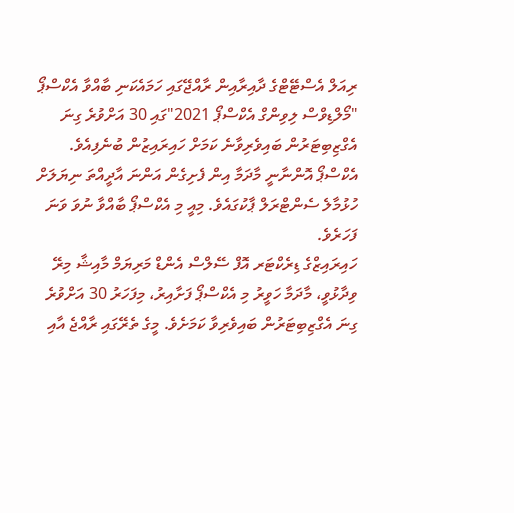ރިއަލް އެސްޓޭޓްގެ ދާއިރާއިން ރާއްޖޭގައި ހަމައެކަނި ބާއްވާ އެކްސްޕޯ "މޯލްޑިވްސް ލިވިންގް އެކްސްޕޯ 2021"ގައި 30 އަށްވުރެ ގިނަ އެގްޒިބިޓަރުން ބައިވެރިވާނެ ކަމަށް ހައިރައިޒުން ބުނެފިއެވެ.
އެކްސްޕޯ އޮންނާނީ މާދަމާ އިން ފެށިގެން އަންނަ އާދީއްތަ ނިޔަލަށް ހުޅުމާލެ ސެންޓްރަލް ޕާކުގައެވެ. މިއީ މި އެކްސްޕޯ ބާއްވާ ނުވަ ވަނަ ފަހަރެވެ.
ހައިރައިޒްގެ ޑިރެކްޓަރ އޮފް ސޭލްސް އެންޑް މަރިޔަމް މާއިޝާ މިރޭ ވިދާޅުވީ، މާދަމާ ހަވީރު މި އެކްސްޕޯ ފަށާއިރު، މިފަހަރު 30 އަށްވުރެ ގިނަ އެގްޒިބިޓަރުން ބައިވެރިވާ ކަމަށެވެ. މީގެ ތެރޭގައި ރާއްޖެ އާއި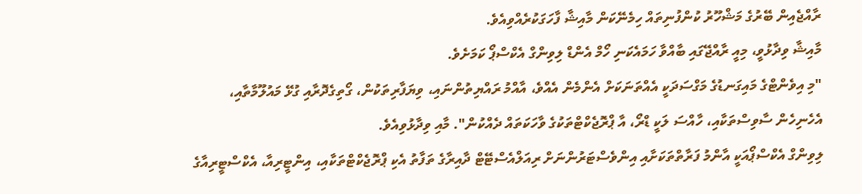ރާއްޖެއިން ބޭރުގެ މަޝްހޫރު ކުންފުނިތައް ހިމެނޭކަން މާއިޝާ ފާހަގަކުރެއްވިއެވެ.
މާއިޝާ ވިދާޅުވީ، މިއީ ރާއްޖޭގައި ބާއްވާ ހަމައެކަނި ހޯމް އެންޑް ލިވިންގް އެކްސްޕޯ ކަމަށެވެ.
"މި އިވެންޓްގެ މައިގަނޑުގެ މަގްސަދަކީ އެއްތަނަކަށް އެންމެން އެއްވެ، އާއްމު ރައްޔިތުންނައި، ވިޔަފާރިތަކުން، ގޯތިގެދޮރާއި ގުޅޭ މައުލޫމާތާއި، އެހެނިހެން ސާވިސްތަކާއި، ހާއްސަ ލަކީ ޑްރޯ، އާ ޕްރޮޖެކްޓްތަކުގެ ވާހަކަތައް ދެއްކުން". މާއި ވިދާޅުވިއެވެ.
ލިވިންގް އެކްސްޕޯއަކީ އާންމު ފަރާތްތަކަށާއި އިންވެސްޓަރުންނަށް ރިއަލްއެސްޓޭޓް ދާއިރާގެ ތަފާތު އެކި ޕްރޮޖެކްޓްތަކާއި، އިންޓީރިއާ، އެކްސްޓީރިއާގެ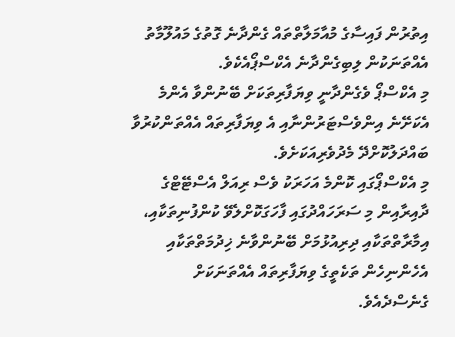އިތުރުން ފައިސާގެ މުއާމަލާތްތައް ގެންދާނެ ގޮތުގެ މައުލޫމާތު އެއްތަނަކުން ލިބިގެންދާނެ އެކްސްޕޯއެކެވެ.
މި އެކްސްޕޯ ވެގެންދާނީ ވިޔަފާރިތަކަށް ބޭނުންވާ އެންމެ އެކަށޭނެ އިންވެސްޓަރުންނާއި އެ ވިޔަފާރިތައް އެއްތަންކުރުވާ ބައްދަލުކޮށްދޭ މެދުވެރިއަކަށެވެ.
މި އެކްސްޕޯގައި ކޮންމެ އަހަރަކު ވެސް ރިއަލް އެސްޓޭޓްގެ ދާއިރާއިން މި ސަރަހައްދުގައި ފާހަގަކޮށްލެވޭ ކުންފުނިތަކާއި، އިމާރާތްތަކާއި ދިރިއުޅުމަށް ބޭނުންވާނެ ޚިދުމަތްތަކާއި އެހެންނިހެން ތަކެތީގެ ވިޔަފާރިތައް އެއްތަނަކަށް ގެނެސްދެއެވެ.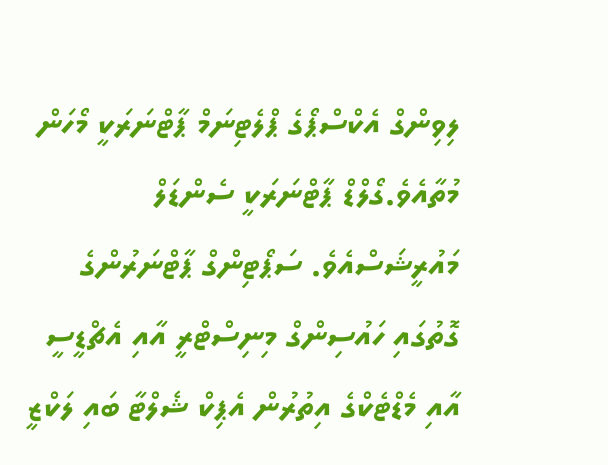ލިވިންގް އެކްސްޕޯގެ ޕްލެޓިނަމް ޕާޓްނަރަކީ މޯހަން މުތާއެވެ.ގޯލްޑް ޕާޓްނަރަކީ ސެންޑަލް މައުރީޝަސްއެވެ. ސަޕޯޓިންގް ޕާޓްނަރުންގެ ގޮތުގައި ހައުސިންގް މިނިސްޓްރީ އާއި އެޗްޑީސީ އާއި މެޑްޓެކްގެ އިތުރުން އެޕިކް ޝެލްޓާ ބައި ލަކްޒީ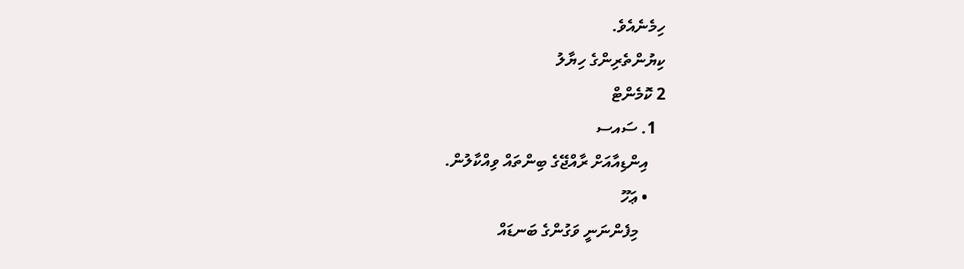ހިމެނެއެވެ.
ކިޔުންތެރިންގެ ހިޔާލު
2 ކޮމެންޓް
  1. ސައސ
    އިންޑިއާއަށް ރާއްޖޭގެ ބިންތައް ވިއްކާލުން.
    • ޢަހޫ
      މިފެންނަނީ ވަގުންގެ ބަނޑައް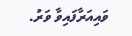ވައިއަރާފައިވާ ވަރު.